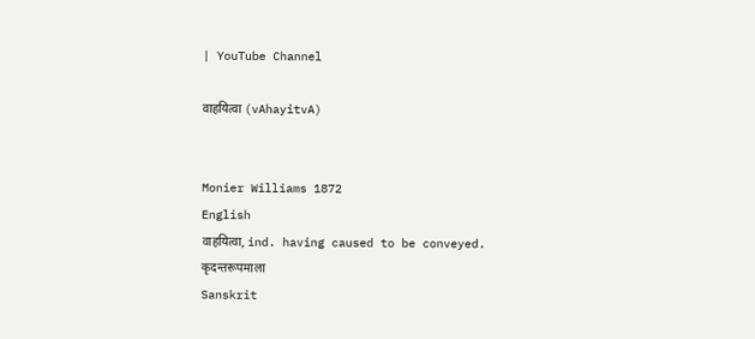| YouTube Channel

वाहयित्वा (vAhayitvA)


Monier Williams 1872
English
वाहयित्वा, ind. having caused to be conveyed.
कृदन्तरूपमाला
Sanskrit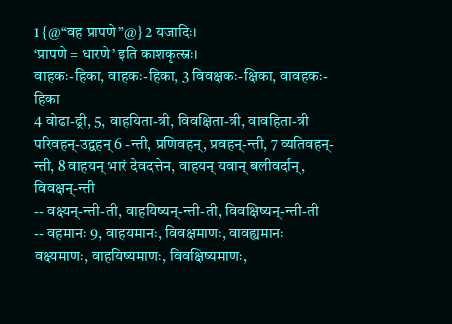1 {@“वह प्रापणे”@} 2 यजादिः।
‘प्रापणे = धारणे’ इति काशकृत्स्नः।
वाहकः-हिका, वाहकः-हिका, 3 विवक्षकः-क्षिका, वावहकः-हिका
4 वोढा-ढ्री, 5, वाहयिता-त्री, विवक्षिता-त्री, वावहिता-त्री
परिवहन्-उद्वहन् 6 -न्ती, प्रणिवहन्, प्रवहन्-न्ती, 7 व्यतिवहन्-न्ती, 8 वाहयन् भारं देवदत्तेन, वाहयन् यवान् बलीवर्दान्, विवक्षन्-न्ती
-- वक्ष्यन्-न्ती-ती, वाहयिष्यन्-न्ती-ती, विवक्षिष्यन्-न्ती-ती
-- वहमानः 9, वाहयमानः, विवक्षमाणः, वावह्यमानः
वक्ष्यमाणः, वाहयिष्यमाणः, विवक्षिष्यमाणः,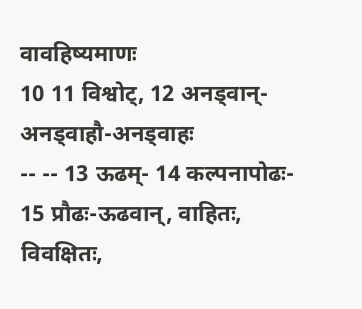वावहिष्यमाणः
10 11 विश्वोट्, 12 अनड्वान्-अनड्वाहौ-अनड्वाहः
-- -- 13 ऊढम्- 14 कल्पनापोढः- 15 प्रौढः-ऊढवान्, वाहितः, विवक्षितः,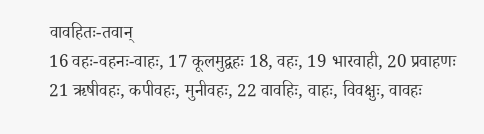वावहितः-तवान्
16 वहः-वहनः-वाहः, 17 कूलमुद्वहः 18, वहः, 19 भारवाही, 20 प्रवाहणः
21 ऋषीवहः, कपीवहः, मुनीवहः, 22 वावहिः, वाहः, विवक्षुः, वावहः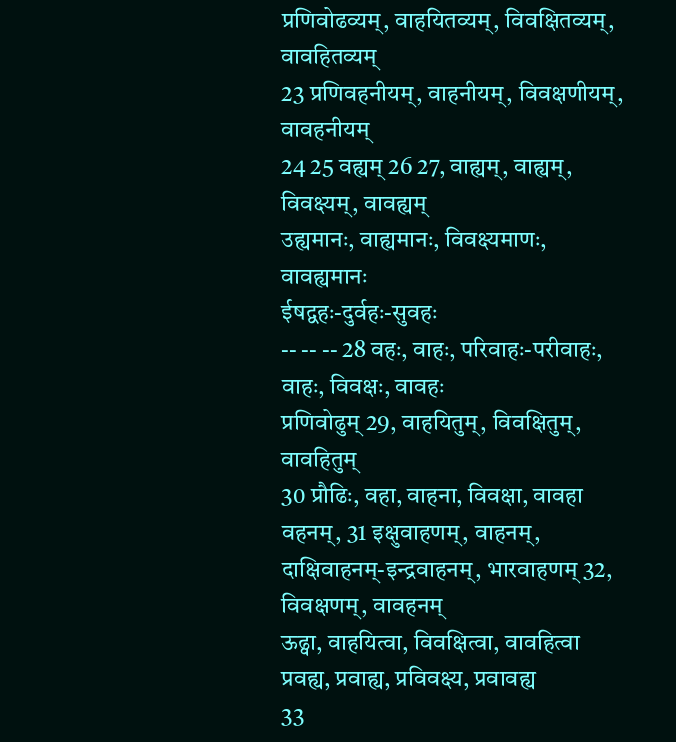प्रणिवोढव्यम्, वाहयितव्यम्, विवक्षितव्यम्, वावहितव्यम्
23 प्रणिवहनीयम्, वाहनीयम्, विवक्षणीयम्, वावहनीयम्
24 25 वह्यम् 26 27, वाह्यम्, वाह्यम्, विवक्ष्यम्, वावह्यम्
उह्यमानः, वाह्यमानः, विवक्ष्यमाणः, वावह्यमानः
ईषद्वहः-दुर्वहः-सुवहः
-- -- -- 28 वहः, वाहः, परिवाहः-परीवाहः, वाहः, विवक्षः, वावहः
प्रणिवोढुम् 29, वाहयितुम्, विवक्षितुम्, वावहितुम्
30 प्रौढिः, वहा, वाहना, विवक्षा, वावहा
वहनम्, 31 इक्षुवाहणम्, वाहनम्, दाक्षिवाहनम्-इन्द्रवाहनम्, भारवाहणम् 32, विवक्षणम्, वावहनम्
ऊढ्वा, वाहयित्वा, विवक्षित्वा, वावहित्वा
प्रवह्य, प्रवाह्य, प्रविवक्ष्य, प्रवावह्य
33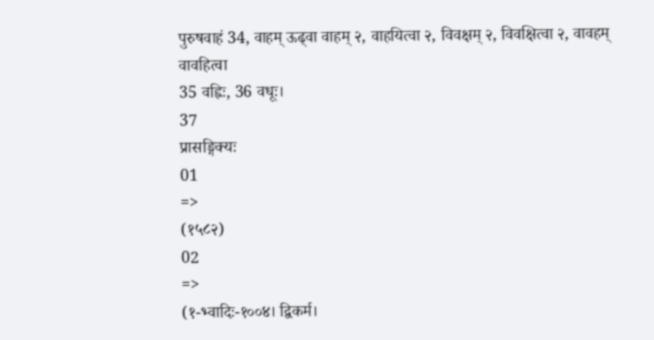पुरुषवाहं 34, वाहम् ऊढ्वा वाहम् २, वाहयित्वा २, विवक्षम् २, विवक्षित्वा २, वावहम्
वावहित्वा
35 वह्निः, 36 वधूः।
37
प्रासङ्गिक्यः
01
=>
(१५८२)
02
=>
(१-भ्वादिः-१००४। द्विकर्म।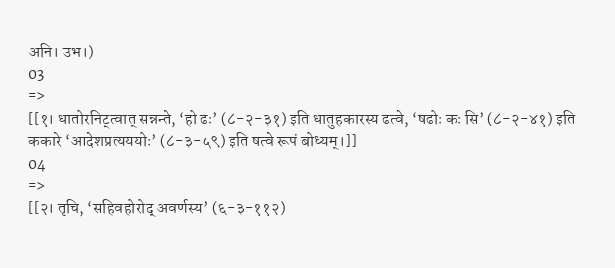अनि। उभ।)
03
=>
[[१। धातोरनिट्त्वात् सन्नन्ते, ‘हो ढः’ (८-२-३१) इति धातुहकारस्य ढत्वे, ‘षढोः कः सि’ (८-२-४१) इति ककारे ‘आदेशप्रत्यययोः’ (८-३-५९) इति षत्वे रूपं बोध्यम्।]]
04
=>
[[२। तृचि, ‘सहिवहोरोद् अवर्णस्य’ (६-३-११२)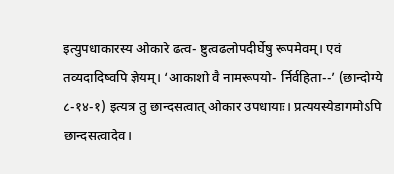इत्युपधाकारस्य ओकारे ढत्व- ष्टुत्वढलोपदीर्घेषु रूपमेवम्। एवं तव्यदादिष्वपि ज्ञेयम्। ‘आकाशो वै नामरूपयो- र्निर्वहिता--’ (छान्दोग्ये ८-१४-१) इत्यत्र तु छान्दसत्वात् ओकार उपधायाः। प्रत्ययस्येडागमोऽपि छान्दसत्वादेव।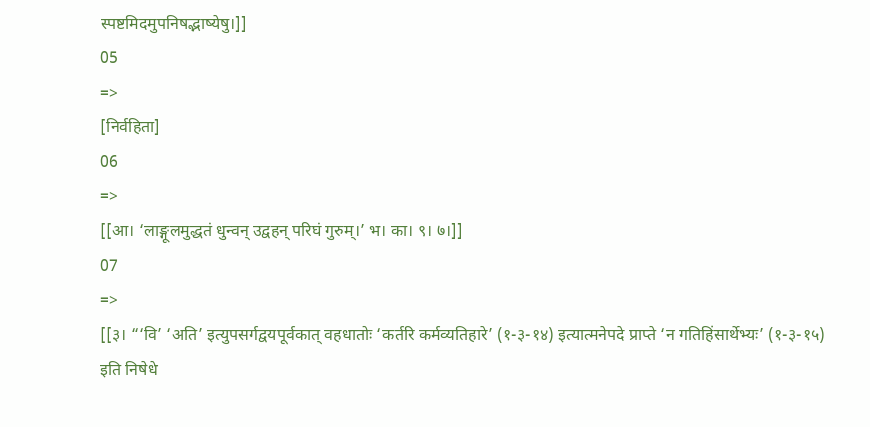स्पष्टमिदमुपनिषद्भाष्येषु।]]
05
=>
[निर्वहिता]
06
=>
[[आ। ‘लाङ्गूलमुद्धतं धुन्वन् उद्वहन् परिघं गुरुम्।’ भ। का। ९। ७।]]
07
=>
[[३। “‘वि’ ‘अति’ इत्युपसर्गद्वयपूर्वकात् वहधातोः ‘कर्तरि कर्मव्यतिहारे’ (१-३-१४) इत्यात्मनेपदे प्राप्ते ‘न गतिहिंसार्थेभ्यः’ (१-३-१५) इति निषेधे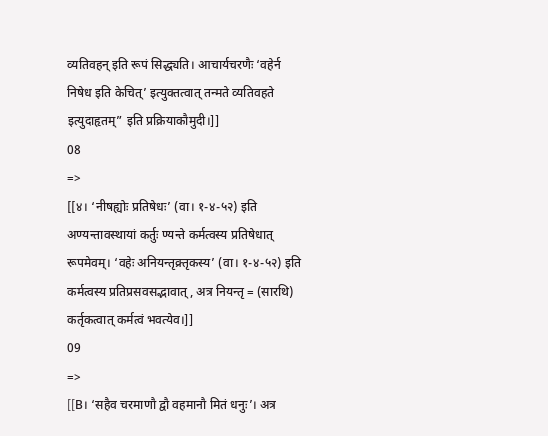व्यतिवहन् इति रूपं सिद्ध्यति। आचार्यचरणैः ‘वहेर्न निषेध इति केचित्’ इत्युक्तत्वात् तन्मते व्यतिवहते इत्युदाहृतम्” इति प्रक्रियाकौमुदी।]]
08
=>
[[४। ‘नीषह्योः प्रतिषेधः’ (वा। १-४-५२) इति अण्यन्तावस्थायां कर्तुः ण्यन्ते कर्मत्वस्य प्रतिषेधात् रूपमेवम्। ‘वहेः अनियन्तृक्र्तृकस्य’ (वा। १-४-५२) इति कर्मत्वस्य प्रतिप्रसवसद्भावात्, अत्र नियन्तृ = (सारथि) कर्तृकत्वात् कर्मत्वं भवत्येव।]]
09
=>
[[B। ‘सहैव चरमाणौ द्वौ वहमानौ मितं धनुः’। अत्र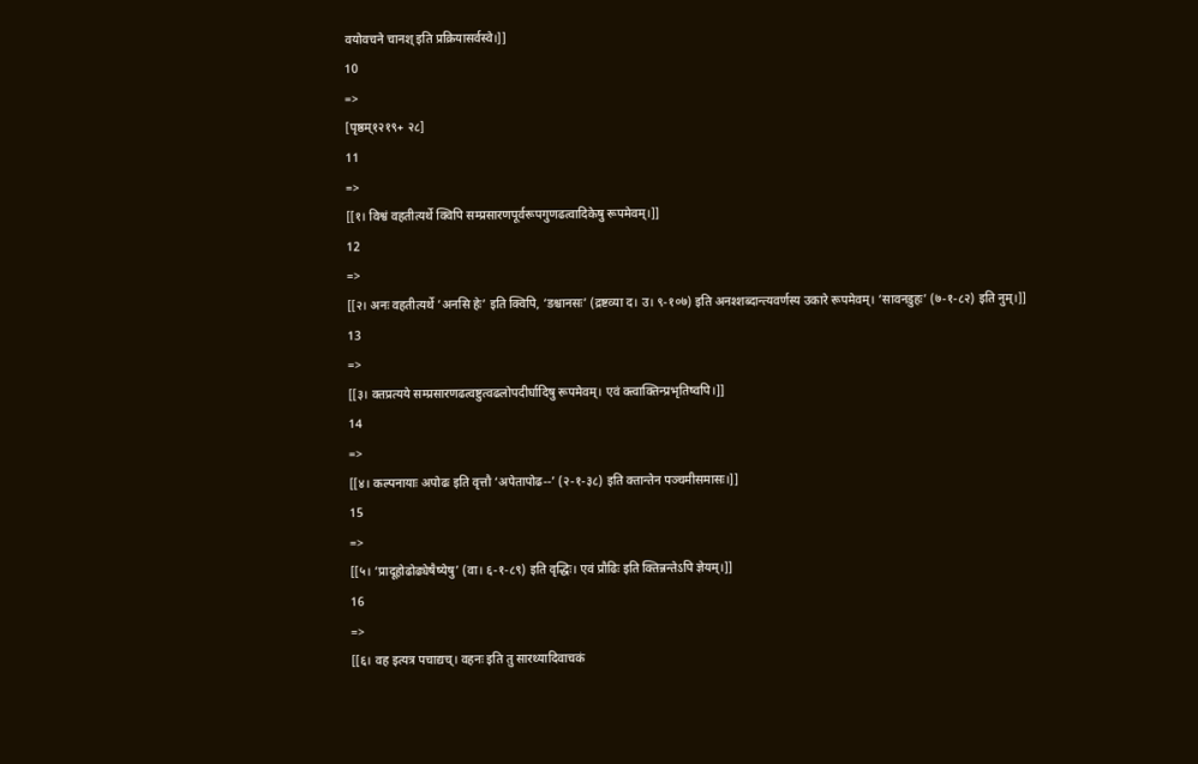वयोवचने चानश् इति प्रक्रियासर्वस्वे।]]
10
=>
[पृष्ठम्१२१९+ २८]
11
=>
[[१। विश्वं वहतीत्यर्थे क्विपि सम्प्रसारणपूर्वरूपगुणढत्वादिकेषु रूपमेवम्।]]
12
=>
[[२। अनः वहतीत्यर्थे ‘अनसि हेः’ इति क्विपि, ‘डश्चानसः’ (द्रष्टव्या द। उ। ९-१०७) इति अनश्शब्दान्त्यवर्णस्य उकारे रूपमेवम्। ‘सावनडुहः’ (७-१-८२) इति नुम्।]]
13
=>
[[३। क्तप्रत्यये सम्प्रसारणढत्वष्टुत्वढलोपदीर्घादिषु रूपमेवम्। एवं क्त्वाक्तिन्प्रभृतिष्वपि।]]
14
=>
[[४। कल्पनायाः अपोढः इति वृत्तौ ‘अपेतापोढ--’ (२-१-३८) इति क्तान्तेन पञ्चमीसमासः।]]
15
=>
[[५। ‘प्रादूहोढोढ्येषैष्येषु’ (वा। ६-१-८९) इति वृद्धिः। एवं प्रौढिः इति क्तिन्नन्तेऽपि ज्ञेयम्।]]
16
=>
[[६। वह इत्यत्र पचाद्यच्। वहनः इति तु सारथ्यादिवाचकं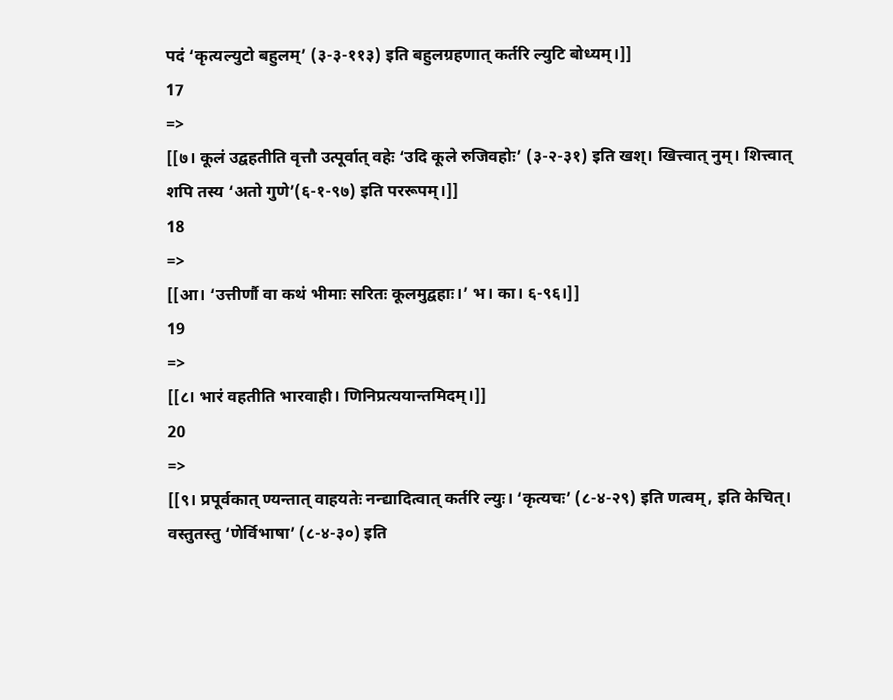पदं ‘कृत्यल्युटो बहुलम्’ (३-३-११३) इति बहुलग्रहणात् कर्तरि ल्युटि बोध्यम्।]]
17
=>
[[७। कूलं उद्वहतीति वृत्तौ उत्पूर्वात् वहेः ‘उदि कूले रुजिवहोः’ (३-२-३१) इति खश्। खित्त्वात् नुम्। शित्त्वात् शपि तस्य ‘अतो गुणे’(६-१-९७) इति पररूपम्।]]
18
=>
[[आ। ‘उत्तीर्णौ वा कथं भीमाः सरितः कूलमुद्वहाः।’ भ। का। ६-९६।]]
19
=>
[[८। भारं वहतीति भारवाही। णिनिप्रत्ययान्तमिदम्।]]
20
=>
[[९। प्रपूर्वकात् ण्यन्तात् वाहयतेः नन्द्यादित्वात् कर्तरि ल्युः। ‘कृत्यचः’ (८-४-२९) इति णत्वम्, इति केचित्। वस्तुतस्तु ‘णेर्विभाषा’ (८-४-३०) इति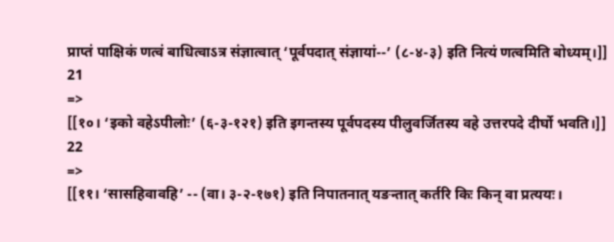प्राप्तं पाक्षिकं णत्वं बाधित्वाऽत्र संज्ञात्वात् ‘पूर्वपदात् संज्ञायां--’ (८-४-३) इति नित्यं णत्वमिति बोध्यम्।]]
21
=>
[[१०। ‘इको वहेऽपीलोः’ (६-३-१२१) इति इगन्तस्य पूर्वपदस्य पीलुवर्जितस्य वहे उत्तरपदे दीर्घो भवति।]]
22
=>
[[११। ‘सासहिवावहि’ -- (वा। ३-२-१७१) इति निपातनात् यङन्तात् कर्तरि किः किन् वा प्रत्ययः।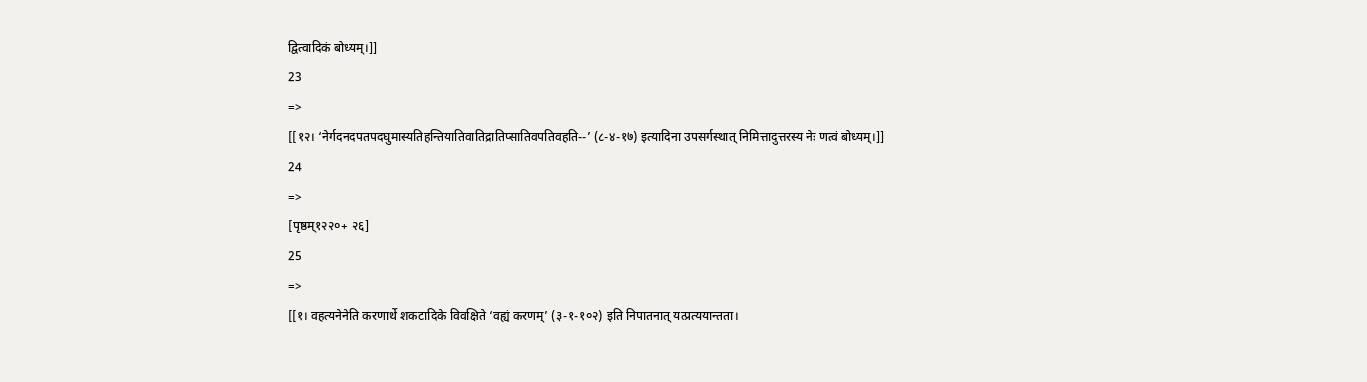द्वित्वादिकं बोध्यम्।]]
23
=>
[[१२। ‘नेर्गदनदपतपदघुमास्यतिहन्तियातिवातिद्रातिप्सातिवपतिवहति--’ (८-४-१७) इत्यादिना उपसर्गस्थात् निमित्तादुत्तरस्य नेः णत्वं बोध्यम्।]]
24
=>
[पृष्ठम्१२२०+ २६]
25
=>
[[१। वहत्यनेनेति करणार्थे शकटादिके विवक्षिते ‘वह्यं करणम्’ (३-१-१०२) इति निपातनात् यत्प्रत्ययान्तता।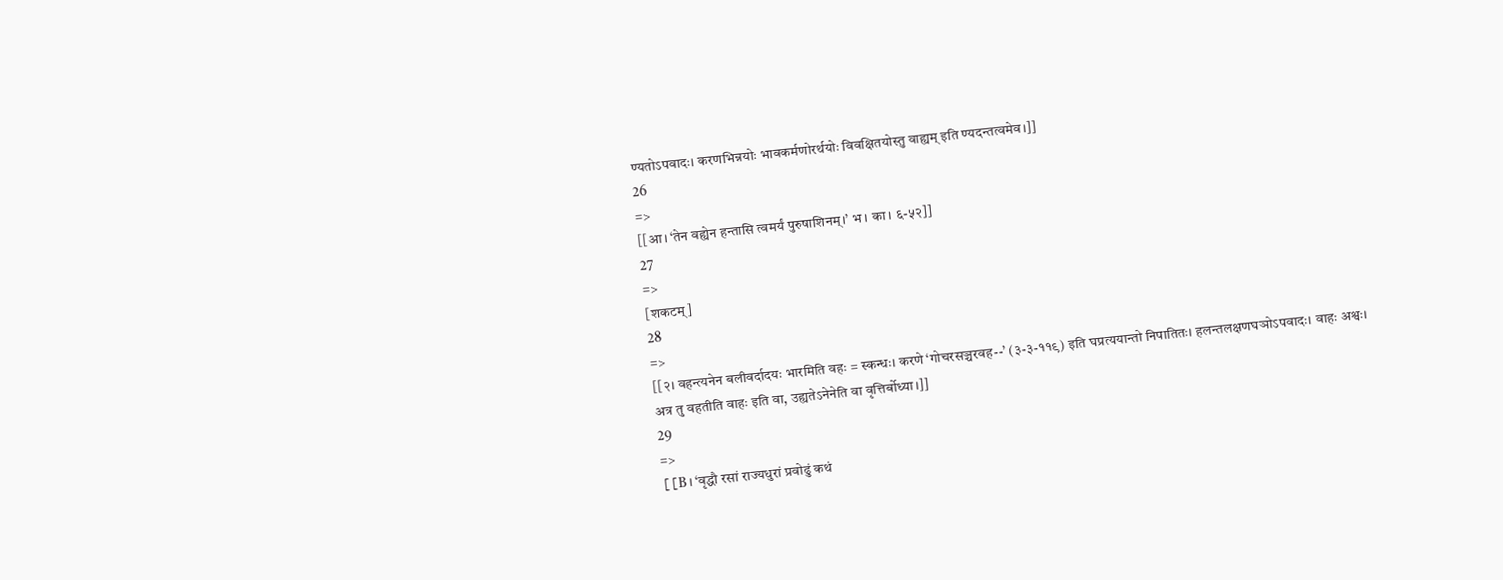ण्यतोऽपवादः। करणभिन्नयोः भावकर्मणोरर्थयोः विवक्षितयोस्तु वाह्यम् इति ण्यदन्तत्वमेव।]]
26
=>
[[आ। ‘तेन वह्येन हन्तासि त्वमर्यं पुरुषाशिनम्।’ भ। का। ६-५२]]
27
=>
[शकटम्]
28
=>
[[२। वहन्त्यनेन बलीवर्दादयः भारमिति वहः = स्कन्धः। करणे ‘गोचरसञ्चरवह--’ (३-३-११९) इति घप्रत्ययान्तो निपातितः। हलन्तलक्षणघञोऽपवादः। वाहः अश्वः। अत्र तु वहतीति वाहः इति वा, उह्यतेऽनेनेति वा वृत्तिर्बोध्या।]]
29
=>
[[B। ‘वृद्धौ रसां राज्यधुरां प्रवोढुं कथं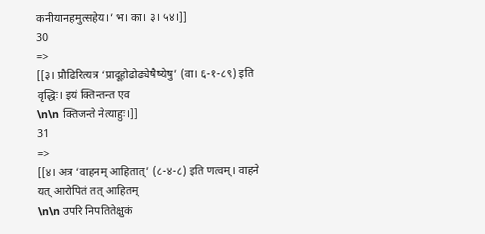कनीयानहमुत्सहेय।’ भ। का। ३। ५४।]]
30
=>
[[३। प्रौढिरित्यत्र ‘प्रादूहोढोढ्येषैष्येषु’ (वा। ६-१-८९) इति वृद्धिः। इयं क्तिन्तन्त एव
\n\n क्तिजन्ते नेत्याहुः।]]
31
=>
[[४। अत्र ‘वाहनम् आहितात्’ (८-४-८) इति णत्वम्। वाहने यत् आरोपितं तत् आहितम्
\n\n उपरि निपतितेक्षुकं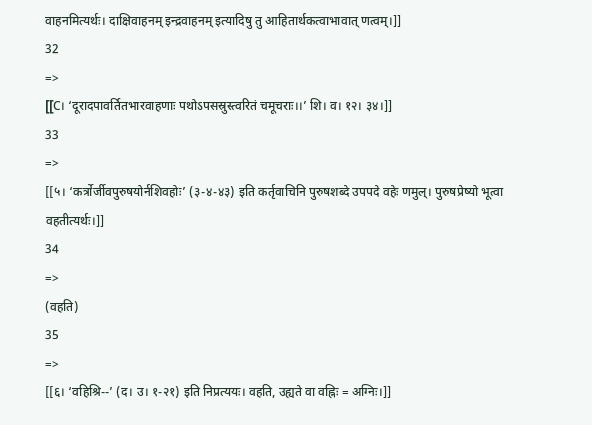वाहनमित्यर्थः। दाक्षिवाहनम् इन्द्रवाहनम् इत्यादिषु तु आहितार्थकत्वाभावात् णत्वम्।]]
32
=>
[[C। ‘दूरादपावर्तितभारवाहणाः पथोऽपसस्रुस्त्वरितं चमूचराः।।’ शि। व। १२। ३४।]]
33
=>
[[५। ‘कर्त्रोर्जीवपुरुषयोर्नशिवहोः’ (३-४-४३) इति कर्तृवाचिनि पुरुषशब्दे उपपदे वहेः णमुल्। पुरुषप्रेष्यो भूत्वा वहतीत्यर्थः।]]
34
=>
(वहति)
35
=>
[[६। ‘वहिश्रि--’ (द। उ। १-२१) इति निप्रत्ययः। वहति, उह्यते वा वह्निः = अग्निः।]]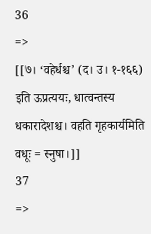36
=>
[[७। ‘वहेर्धश्च’ (द। उ। १-१६६) इति ऊप्रत्ययः, धात्वन्तस्य धकारादेशश्च। वहति गृहकार्यमिति वधूः = स्नुषा।]]
37
=>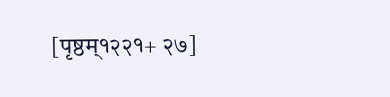[पृष्ठम्१२२१+ २७]